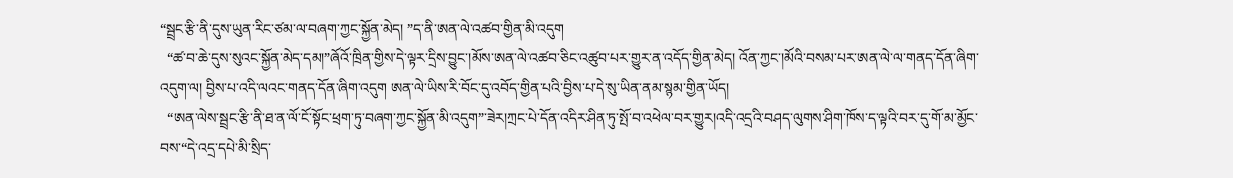“སྦྲང་རྩི་ནི་དུས་ཡུན་རིང་ཙམ་ལ་བཞག་ཀྱང་སྐྱོན་མེད། ”ད་ནི་ཨན་ལེ་འཚབ་གྱིན་མི་འདུག
  “ཚ་བ་ཆེ་དུས་སུའང་སྐྱོན་མེད་དམ།”ཞོའོ་ཁྲིན་གྱིས་དེ་ལྟར་དྲིས་བྱུང་།མོས་ཨན་ལེ་འཚབ་ཅིང་འཚུབ་པར་གྱུར་ན་འདོད་གྱིན་མེད། འོན་ཀྱང་།མོའི་བསམ་པར་ཨན་ལེ་ལ་གནད་དོན་ཞིག་འདུག་ལ། བྱིས་པ་འདི་ལའང་གནད་དོན་ཞིག་འདུག ཨན་ལེ་ཡིས་རི་བོང་དུ་འབོད་གྱིན་པའི་བྱིས་པ་དེ་སུ་ཡིན་ནམ་སྙམ་གྱིན་ཡོད།
  “ཨན་ལེས་སྦྲང་རྩི་ནི་ཐ་ན་ལོ་ངོ་སྟོང་ཕྲག་ཏུ་བཞག་ཀྱང་སྐྱོན་མི་འདུག”་ཟེར།ཀྲང་པེ་དོན་འདིར་ཤིན་ཏུ་སྤོ་བ་འཕེལ་བར་གྱུར།འདི་འདྲའི་བཤད་ལུགས་ཤིག་ཁོས་ད་ལྟའི་བར་དུ་གོ་མ་མྱོང་བས་“དེ་འདྲ་དཔེ་མི་སྲིད་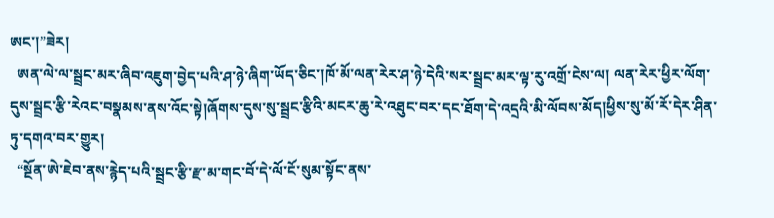ཨང་།”ཟེར།
  ཨན་ལེ་ལ་སྦྲང་མར་ཞིབ་འཇུག་བྱེད་པའི་ཤ་ཉེ་ཞིག་ཡོད་ཅིང་།ཁོ་མོ་ལན་རེར་ཤ་ཉེ་དེའི་སར་སྦྲང་མར་ལྟ་རུ་འགྲོ་ངེས་ལ། ལན་རེར་ཕྱིར་ལོག་དུས་སྦྲང་རྩི་རེའང་བསྣམས་ནས་འོང་སྟེ།ཞོགས་དུས་སུ་སྦྲང་རྩིའི་མངར་ཆུ་རེ་འཐུང་བར་དང་ཐོག་དེ་འདྲའི་མི་ལོབས་མོད།ཕྱིས་སུ་མོ་རོ་དེར་ཤིན་ཏུ་དགའ་བར་གྱུར།
  “སྔོན་ཨེ་ཇེབ་ནས་རྙེད་པའི་སྦྲང་རྩི་རྫ་མ་གང་བོ་དེ་ལོ་ངོ་སུམ་སྟོང་ནས་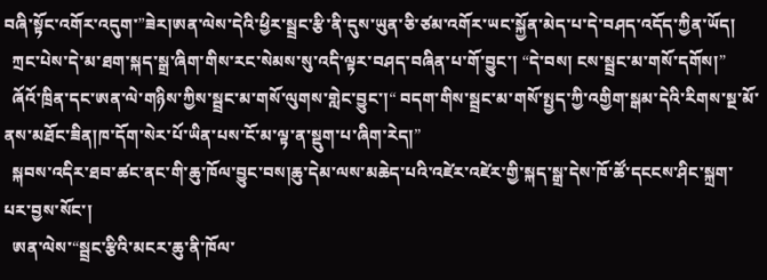བཞི་སྟོང་འགོར་འདུག་”ཟེར།ཨན་ལེས་དེའི་ཕྱིར་སྦྲང་རྩི་ནི་དུས་ཡུན་ཅི་ཙམ་འགོར་ཡང་སྐྱོན་མེད་པ་དེ་བཤད་འདོད་ཀྱིན་ཡོད།
  ཀྲང་པེས་དེ་མ་ཐག་སྐད་སྒྲ་ཞིག་གིས་རང་སེམས་སུ་འདི་ལྟར་བཤད་བཞིན་པ་གོ་བྱུང་། “དེ་བས། ངས་སྦྲང་མ་གསོ་དགོས།”
  ཞོའོ་ཁྲིན་དང་ཨན་ལེ་གཉིས་ཀྱིས་སྦྲང་མ་གསོ་ལུགས་གླེང་བྱུང་།“ བདག་གིས་སྦྲང་མ་གསོ་སྤྱད་ཀྱི་འགྱིག་སྒམ་དེའི་རིགས་སྔ་མོ་ནས་མཐོང་ཟིན།ཁ་དོག་སེར་པོ་ཡིན་པས་ངོ་མ་ལྟ་ན་སྡུག་པ་ཞིག་རེད།”
  སྐབས་འདིར་ཐབ་ཚང་ནང་གི་ཆུ་ཁོལ་བྱུང་བས།ཆུ་དེམ་ལས་མཆེད་པའི་འཛེར་འཛེར་གྱི་སྐད་སྒྲ་དེས་ཁོ་ཚོ་དངངས་ཤིང་སྐྲག་པར་བྱས་སོང་།
  ཨན་ལེས་“སྦྲང་རྩིའི་མངར་ཆུ་ནི་ཁོལ་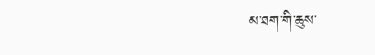མ་ཐག་གི་ཆུས་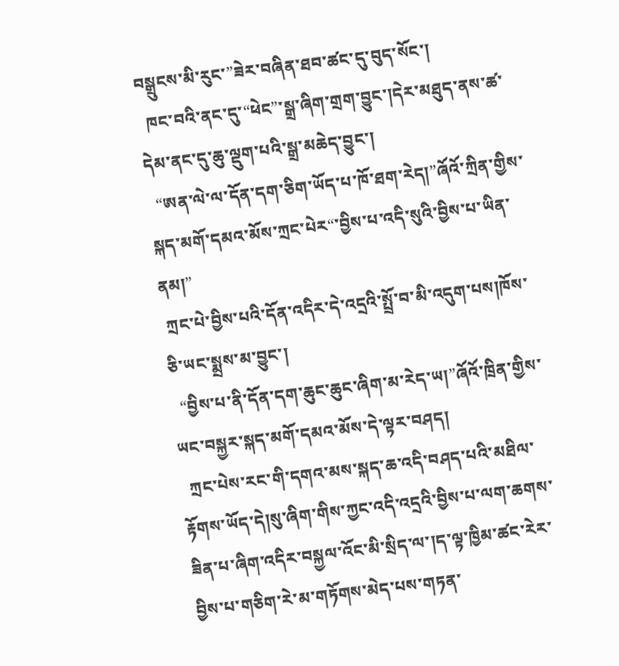བསྒྲུངས་མི་རུང་”ཟེར་བཞིན་ཐབ་ཚང་དུ་བུད་སོང་།
  ཁང་བའི་ནང་དུ་“ཕེང”་སྒྲ་ཞིག་གྲག་བྱུང་།དེར་མཐུད་ནས་ཚ་དེམ་ནང་དུ་ཆུ་ལྡུག་པའི་སྒྲ་མཆེད་བྱུང་།
  “ཨན་ལེ་ལ་དོན་དག་ཅིག་ཡོད་པ་ཁོ་ཐག་རེད།”ཞོའོ་ཀྲིན་གྱིས་སྐད་མགོ་དམའ་མོས་ཀྲང་པེར“་བྱིས་པ་འདི་སུའི་བྱིས་པ་ཡིན་ནམ།”
 ཀྲང་པེ་བྱིས་པའི་དོན་འདིར་དེ་འདྲའི་སྤྲོ་བ་མི་འདུག་པས།ཁོས་ཅི་ཡང་སྨྲས་མ་བྱུང་།
  “བྱིས་པ་ནི་དོན་དག་ཆུང་ཆུང་ཞིག་མ་རེད་ཡ།”ཞོའོ་ཁྲིན་གྱིས་ཡང་བསྐྱར་སྐད་མགོ་དམའ་མོས་དེ་ལྟར་བཤད།
  ཀྲང་པེས་རང་གི་དགའ་མས་སྐད་ཆ་འདི་བཤད་པའི་མཐིལ་རྟོགས་ཡོད་དེ།སུ་ཞིག་གིས་ཀྱང་འདི་འདྲའི་བྱིས་པ་ལག་ཆགས་ཟིན་པ་ཞིག་འདིར་བསྐྱལ་འོང་མི་སྲིད་ལ་།ད་ལྟ་ཁྱིམ་ཚང་རེར་བྱིས་པ་གཅིག་རེ་མ་གཏོགས་མེད་པས་གཏན་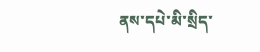ནས་དཔེ་མི་སྲིད་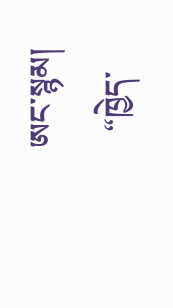ཨང་སྙམ།
  “ཁྱེད་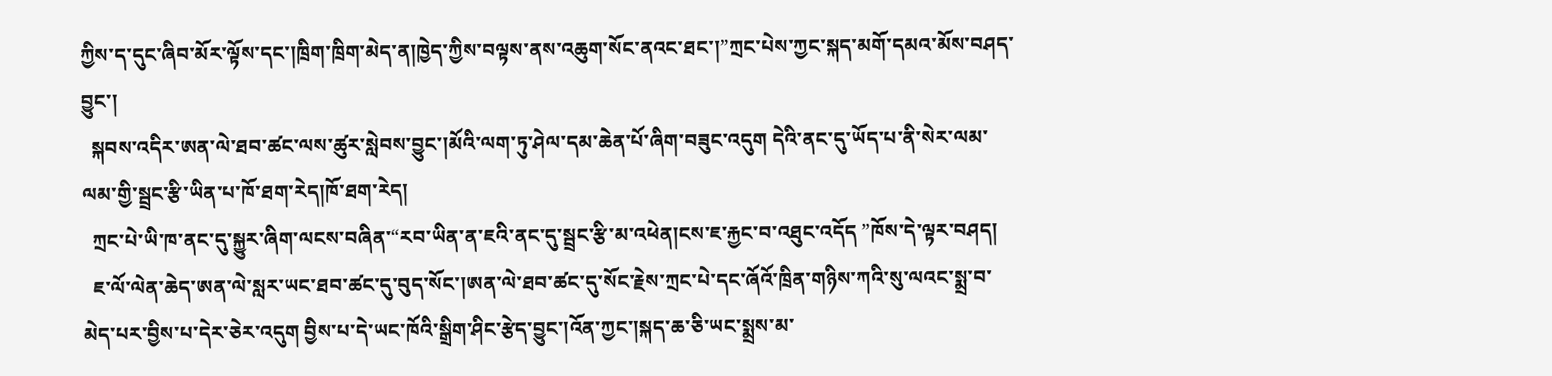ཀྱིས་ད་དུང་ཞིབ་མོར་ལྟོས་དང་།ཁྲིག་ཁྲིག་མེད་ན།ཁྱེད་ཀྱིས་བལྟས་ནས་འཆུག་སོང་ནའང་ཐང་།”ཀྲང་པེས་ཀྱང་སྐད་མགོ་དམའ་མོས་བཤད་བྱུང་།
  སྐབས་འདིར་ཨན་ལེ་ཐབ་ཚང་ལས་ཚུར་སླེབས་བྱུང་།མོའི་ལག་ཏུ་ཤེལ་དམ་ཆེན་པོ་ཞིག་བཟུང་འདུག དེའི་ནང་དུ་ཡོད་པ་ནི་སེར་ལམ་ལམ་གྱི་སྦྲང་རྩི་ཡིན་པ་ཁོ་ཐག་རེད།ཁོ་ཐག་རེད།
  ཀྲང་པེ་ཡི་ཁ་ནང་དུ་སྐྱུར་ཞིག་ལངས་བཞིན་“རབ་ཡིན་ན་ཇའི་ནང་དུ་སྦྲང་རྩི་མ་འཕེན།ངས་ཇ་རྐྱང་བ་འཐུང་འདོད ”ཁོས་དེ་ལྟར་བཤད།
  ཇ་ལོ་ལེན་ཆེད་ཨན་ལེ་སླར་ཡང་ཐབ་ཚང་དུ་བུད་སོང་།ཨན་ལེ་ཐབ་ཚང་དུ་སོང་རྗེས་ཀྲང་པེ་དང་ཞོའོ་ཁྲིན་གཉིས་ཀའི་སུ་ལའང་སྨྲ་བ་མེད་པར་བྱིས་པ་དེར་ཅེར་འདུག བྱིས་པ་དེ་ཡང་ཁོའི་སྒྲིག་ཤིང་རྩེད་བྱུང་།འོན་ཀྱང་།སྐད་ཆ་ཅི་ཡང་སྨྲས་མ་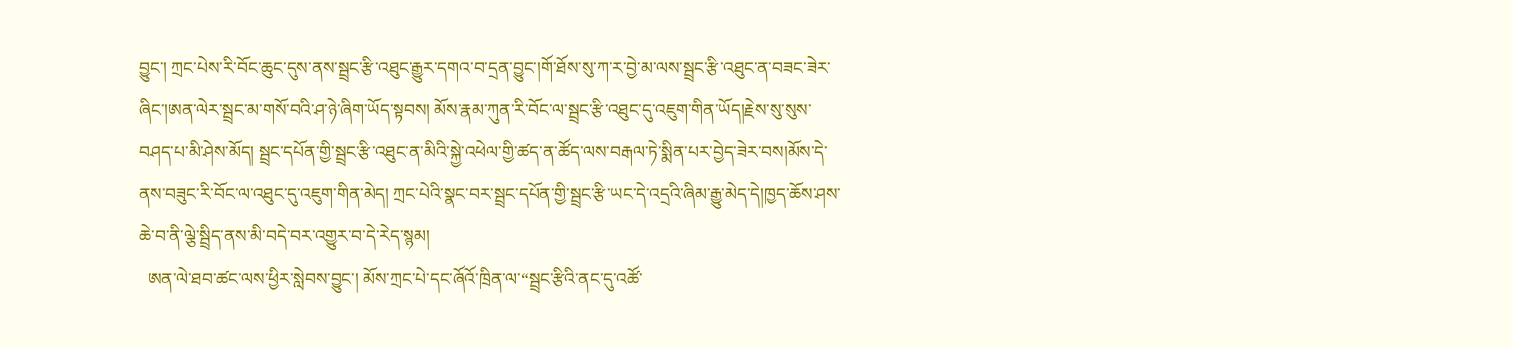བྱུང་། ཀྲང་པེས་རི་བོང་ཆུང་དུས་ནས་སྦྲང་རྩི་འཐུང་རྒྱུར་དགའ་བ་དྲན་བྱུང་།གོ་ཐོས་སུ་ཀ་ར་བྱེ་མ་ལས་སྦྲང་རྩི་འཐུང་ན་བཟང་ཟེར་ཞིང་།ཨན་ལེར་སྦྲང་མ་གསོ་བའི་ཤ་ཉེ་ཞིག་ཡོད་སྟབས། མོས་རྣམ་ཀུན་རི་བོང་ལ་སྦྲང་རྩི་འཐུང་དུ་འཇུག་གིན་ཡོད།རྗེས་སུ་སུས་བཤད་པ་མི་ཤེས་མོད། སྦྲང་དཔོན་གྱི་སྦྲང་རྩི་འཐུང་ན་མིའི་སྐྱེ་འཕེལ་གྱི་ཚད་ན་ཚོད་ལས་བརྒལ་ཏེ་སྨིན་པར་བྱེད་ཟེར་བས།མོས་དེ་ནས་བཟུང་རི་བོང་ལ་འཐུང་དུ་འཇུག་གིན་མེད། ཀྲང་པེའི་སྣང་བར་སྦྲང་དཔོན་གྱི་སྦྲང་རྩི་ཡང་དེ་འདྲའི་ཞིམ་རྒྱུ་མེད་དེ།ཁྱད་ཆོས་ཤས་ཆེ་བ་ནི་ལྕེ་སྦྲིད་ནས་མི་བདེ་བར་འགྱུར་བ་དེ་རེད་སྙམ།
  ཨན་ལེ་ཐབ་ཚང་ལས་ཕྱིར་སླེབས་བྱུང་། མོས་ཀྲང་པེ་དང་ཞོའོ་ཁྲིན་ལ་“སྦྲང་རྩིའི་ནང་དུ་འཚོ་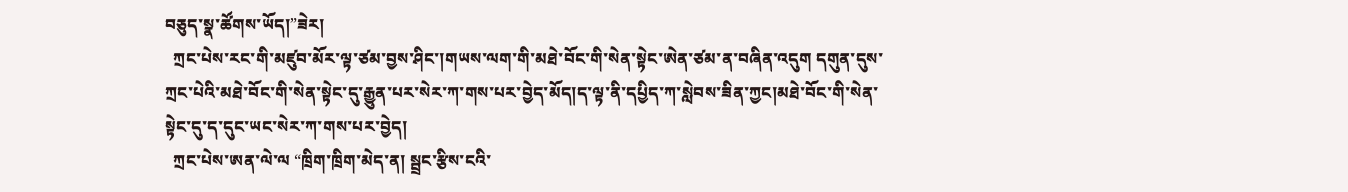བཅུད་སྣ་ཚོགས་ཡོད།”ཟེར།
  ཀྲང་པེས་རང་གི་མཛུབ་མོར་ལྟ་ཙམ་བྱས་ཤིང་།གཡས་ལག་གི་མཐེ་བོང་གི་སེན་སྟེང་ཨེན་ཙམ་ན་བཞིན་འདུག དགུན་དུས་ཀྲང་པེའི་མཐེ་བོང་གི་སེན་སྟེང་དུ་རྒྱུན་པར་སེར་ཀ་གས་པར་བྱེད་མོད།ད་ལྟ་ནི་དཔྱིད་ཀ་སླེབས་ཟིན་ཀྱང།མཐེ་བོང་གི་སེན་སྟེང་དུ་ད་དུང་ཡང་སེར་ཀ་གས་པར་བྱེད།
  ཀྲང་པེས་ཨན་ལེ་ལ “ཁྲིག་ཁྲིག་མེད་ན། སྦྲང་རྩིས་ངའི་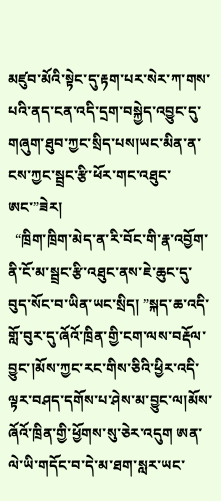མཛུབ་མོའི་སྟེང་དུ་རྟག་པར་སེར་ཀ་གས་པའི་ནད་ངན་འདི་དྲག་བསྐྱེད་འབྱུང་དུ་གཞུག་ཐུབ་ཀྱང་སྲིད་པས།ཡང་མིན་ན་ངས་ཀྱང་སྦྲང་རྩི་ཕོར་གང་འཐུང་ཨང་”ཟེར།
  “ཁྲིག་ཁྲིག་མེད་ན་རི་བོང་གི་རྣ་འབྱོག་ནི་ངོ་མ་སྦྲང་རྩི་འཐུང་ནས་ཇེ་ཆུང་དུ་བུད་སོང་བ་ཡིན་ཡང་སྲིད། ”སྐད་ཆ་འདི་གློ་བུར་དུ་ཞོའོ་ཁྲིན་གྱི་ངག་ལས་བརྡོལ་བྱུང་།མོས་ཀྱང་རང་གིས་ཅིའི་ཕྱིར་འདི་ལྟར་བཤད་དགོས་པ་ཤེས་མ་བྱུང་ལ།མོས་ཞོའོ་ཁྲིན་གྱི་ཕྱོགས་སུ་ཅེར་འདུག ཨན་ལེ་ཡི་གདོང་བ་དེ་མ་ཐག་སླར་ཡང་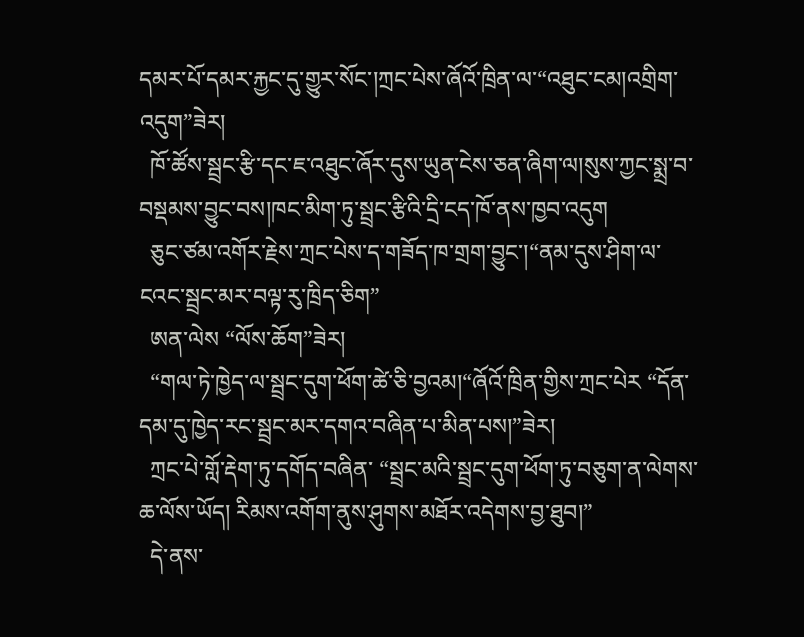དམར་པོ་དམར་རྐྱང་དུ་གྱུར་སོང་།ཀྲང་པེས་ཞོའོ་ཁྲིན་ལ་“འཐུང་ངམ།འགྲིག་འདུག”ཟེར།
  ཁོ་ཚོས་སྦྲང་རྩི་དང་ཇ་འཐུང་ཞོར་དུས་ཡུན་ངེས་ཅན་ཞིག་ལ།སུས་ཀྱང་སྨྲ་བ་བསྡམས་བྱུང་བས།ཁང་མིག་ཏུ་སྦྲང་རྩིའི་དྲི་ངད་ཁོ་ནས་ཁྱབ་འདུག
  ཅུང་ཙམ་འགོར་རྗེས་ཀྲང་པེས་ད་གཟོད་ཁ་གྲག་བྱུང་།“ནམ་དུས་ཤིག་ལ་ངའང་སྦྲང་མར་བལྟ་རུ་ཁྲིད་ཅིག”
  ཨན་ལེས “ལོས་ཆོག”ཟེར།
  “གལ་ཏེ་ཁྱེད་ལ་སྦྲང་དུག་ཕོག་ཚེ་ཅི་བྱའམ།“ཞོའོ་ཁྲིན་གྱིས་ཀྲང་པེར “དོན་དམ་དུ་ཁྱེད་རང་སྦྲང་མར་དགའ་བཞིན་པ་མིན་པས།”ཟེར།
  ཀྲང་པེ་གློ་རྡེག་ཏུ་དགོད་བཞིན་ “སྦྲང་མའི་སྦྲང་དུག་ཕོག་ཏུ་བཅུག་ན་ལེགས་ཆ་ལོས་ཡོད། རིམས་འགོག་ནུས་ཤུགས་མཐོར་འདེགས་བྱ་ཐུབ།”
  དེ་ནས་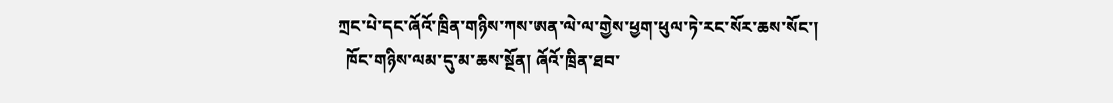ཀྲང་པེ་དང་ཞོའོ་ཁྲིན་གཉིས་ཀས་ཨན་ལེ་ལ་གྱེས་ཕྱག་ཕུལ་ཏེ་རང་སོར་ཆས་སོང་།
  ཁོང་གཉིས་ལམ་དུ་མ་ཆས་སྔོན། ཞོའོ་ཁྲིན་ཐབ་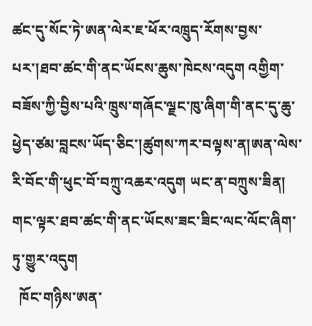ཚང་དུ་སོང་ཏེ་ཨན་ལེར་ཇ་ཕོར་འཁྲུད་རོགས་བྱས་པར་།ཐབ་ཚང་གི་ནང་ཡོངས་ཆུས་ཁེངས་འདུག འགྱིག་བཟོས་ཀྱི་བྱིས་པའི་ཁྲུས་གཞོང་ལྗང་ཁུ་ཞིག་གི་ནང་དུ་ཆུ་ཕྱེད་ཙམ་བླངས་ཡོད་ཅིང་།ཚུགས་ཀར་བལྟས་ན།ཨན་ལེས་རི་བོང་གི་ཕུང་བོ་བཀྲུ་འཆར་འདུག ཡང་ན་བཀྲུས་ཟིན། གང་ལྟར་ཐབ་ཚང་གི་ནང་ཡོངས་ཟང་ཟིང་ལང་ལོང་ཞིག་ཏུ་གྱུར་འདུག
  ཁོང་གཉིས་ཨན་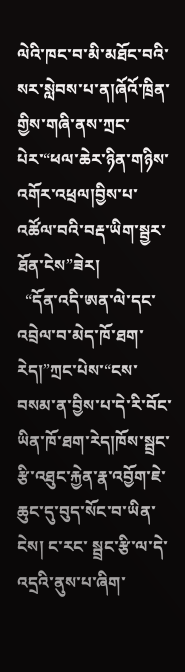ལེའི་ཁང་བ་མི་མཐོང་བའི་སར་སླེབས་པ་ན།ཞོའོ་ཁྲིན་གྱིས་གཞི་ནས་ཀྲང་པེར་“ཕལ་ཆེར་ཉིན་གཉིས་འགོར་འཕྲལ།བྱིས་པ་འཚོལ་བའི་བརྡ་ཡིག་སྦྱར་ཐོན་ངེས”ཟེར།
  “དོན་འདི་ཨན་ལེ་དང་འབྲེལ་བ་མེད་ཁོ་ཐག་རེད།”ཀྲང་པེས་“ངས་བསམ་ན་བྱིས་པ་དེ་རི་བོང་ཡིན་ཁོ་ཐག་རེད།ཁོས་སྦྲང་རྩི་འཐུང་རྐྱེན་རྣ་འབྱོག་ཇེ་ཆུང་དུ་བུད་སོང་བ་ཡིན་ངེས། ང་རང་ སྦྲང་རྩི་ལ་དེ་འདྲའི་ནུས་པ་ཞིག་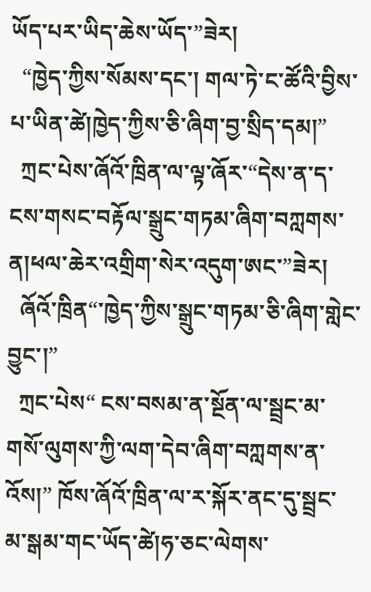ཡོད་པར་ཡིད་ཆེས་ཡོད་”ཟེར།
  “ཁྱེད་ཀྱིས་སོམས་དང་། གལ་ཏེ་ང་ཚོའི་བྱིས་པ་ཡིན་ཚེ།ཁྱེད་ཀྱིས་ཅི་ཞིག་བྱ་སྲིད་དམ།”
  ཀྲང་པེས་ཞོའོ་ཁྲིན་ལ་ལྟ་ཞོར་“དེས་ན་ད་ངས་གསང་བརྟོལ་སྒྲུང་གཏམ་ཞིག་བཀླགས་ན།ཕལ་ཆེར་འགྲིག་སེར་འདུག་ཨང་”ཟེར།
  ཞོའོ་ཁྲིན“་ཁྱེད་ཀྱིས་སྒྲུང་གཏམ་ཅི་ཞིག་གླེང་བྱུང་།”
  ཀྲང་པེས“ ངས་བསམ་ན་སྔོན་ལ་སྦྲང་མ་གསོ་ལུགས་ཀྱི་ལག་དེབ་ཞིག་བཀླགས་ན་འོས།” ཁོས་ཞོའོ་ཁྲིན་ལ་ར་སྐོར་ནང་དུ་སྦྲང་མ་སྒམ་གང་ཡོད་ཚེ།ཧ་ཅང་ལེགས་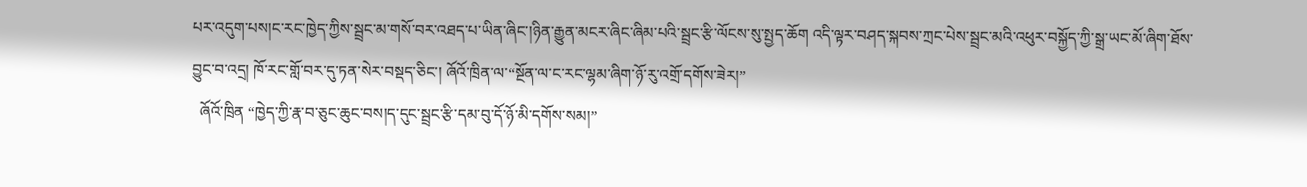པར་འདུག་པས།ང་རང་ཁྱེད་ཀྱིས་སྦྲང་མ་གསོ་བར་འཐད་པ་ཡིན་ཞིང་།ཉིན་རྒྱུན་མངར་ཞིང་ཞིམ་པའི་སྦྲང་རྩི་ལོངས་སུ་སྤྱད་ཆོག འདི་ལྟར་བཤད་སྐབས་ཀྲང་པེས་སྦྲང་མའི་འཕུར་བསྐྱོད་ཀྱི་སྒྲ་ཡང་མོ་ཞིག་ཐོས་བྱུང་བ་འདྲ། ཁོ་རང་གློ་བར་དུ་ཏན་སེར་བསྡད་ཅིང་། ཞོའོ་ཁྲིན་ལ་“སྔོན་ལ་ང་རང་ལྷམ་ཞིག་ཉོ་རུ་འགྲོ་དགོས་ཟེར།”
  ཞོའོ་ཁྲིན “ཁྱེད་ཀྱི་རྣ་བ་ཅུང་ཆུང་བས།ད་དུང་སྦྲང་རྩི་དམ་བུ་དོ་ཉོ་མི་དགོས་སམ།”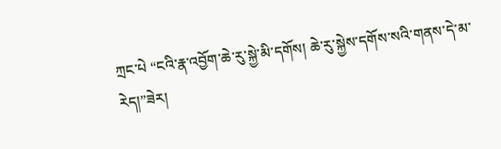ཀྲང་པེ “ངའི་རྣ་འབྱོག་ཆེ་རུ་སྐྱེ་མི་དགོས། ཆེ་རུ་སྐྱེས་དགོས་སའི་གནས་དེ་མ་རེད།”ཟེར།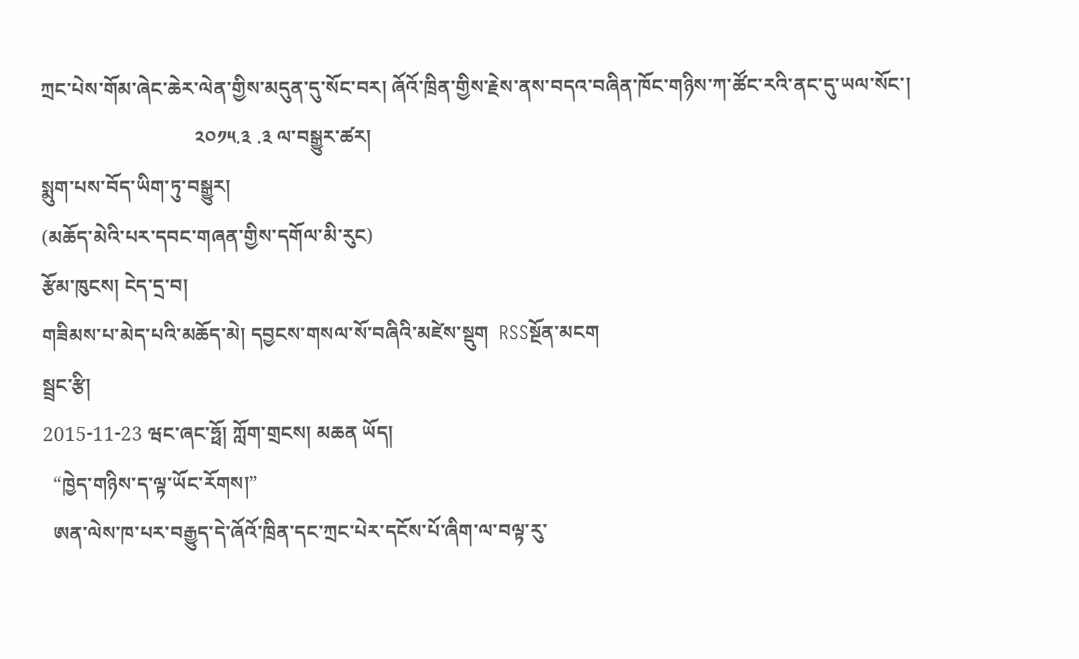ཀྲང་པེས་གོམ་ཞེང་ཆེར་ལེན་གྱིས་མདུན་དུ་སོང་བར། ཞོའོ་ཁྲིན་གྱིས་རྗེས་ནས་བདའ་བཞིན་ཁོང་གཉིས་ཀ་ཚོང་རའི་ནང་དུ་ཡལ་སོང་།
                               ༢༠༡༥.༣ .༣ ལ་བསྒྱུར་ཚར།
སྨུག་པས་བོད་ཡིག་ཏུ་བསྒྱུར།
(མཆོད་མེའི་པར་དབང་གཞན་གྱིས་དགོལ་མི་རུང)
རྩོམ་ཁུངས། ངེད་དྲ་བ།
གཟིམས་པ་མེད་པའི་མཆོད་མེ། དབྱངས་གསལ་སོ་བཞིའི་མཛེས་སྡུག  RSSསྔོན་མངག
སྦྲང་རྩི།
2015-11-23 ཝང་ཞང་ཧྥོ། ཀློག་གྲངས། མཆན ཡོད།
  “ཁྱེད་གཉིས་ད་ལྟ་ཡོང་རོགས།”
  ཨན་ལེས་ཁ་པར་བརྒྱུད་དེ་ཞོའོ་ཁྲིན་དང་ཀྲང་པེར་དངོས་པོ་ཞིག་ལ་བལྟ་རུ་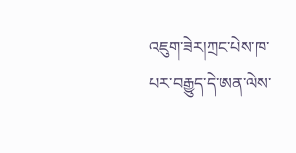འཇུག་ཟེར།ཀྲང་པེས་ཁ་པར་བརྒྱུད་དེ་ཨན་ལེས་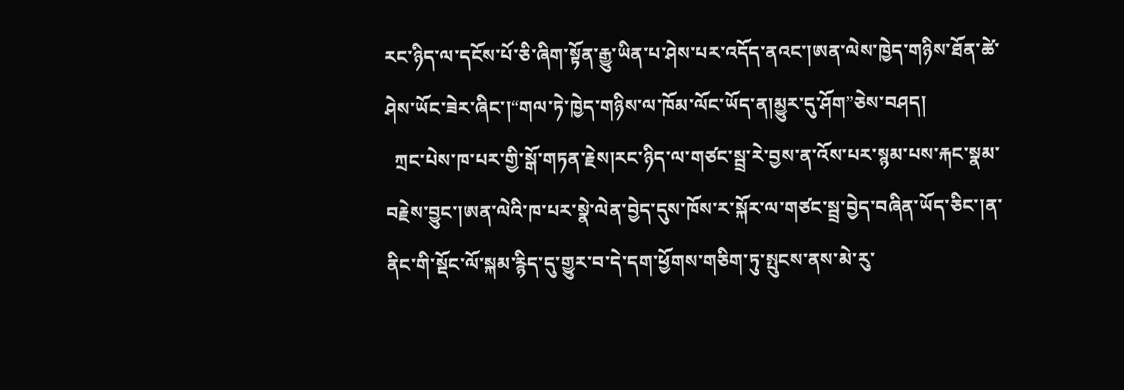རང་ཉིད་ལ་དངོས་པོ་ཅི་ཞིག་སྟོན་རྒྱུ་ཡིན་པ་ཤེས་པར་འདོད་ནའང་།ཨན་ལེས་ཁྱེད་གཉིས་ཐོན་ཚེ་ཤེས་ཡོང་ཟེར་ཞིང་།“གལ་ཏེ་ཁྱེད་གཉིས་ལ་ཁོམ་ལོང་ཡོད་ན།མྱུར་དུ་ཤོག”ཅེས་བཤད།
  ཀྲང་པེས་ཁ་པར་གྱི་སྒོ་གཏན་རྗེས།རང་ཉིད་ལ་གཙང་སྦྲ་རེ་བྱས་ན་འོས་པར་སྙམ་པས་རྐང་སྣམ་བརྗེས་བྱུང་།ཨན་ལེའི་ཁ་པར་སྣེ་ལེན་བྱེད་དུས་ཁོས་ར་སྐོར་ལ་གཙང་སྦྲ་བྱེད་བཞིན་ཡོད་ཅིང་།ན་ནིང་གི་སྡོང་ལོ་སྐམ་རྙིད་དུ་གྱུར་བ་དེ་དག་ཕྱོགས་གཅིག་ཏུ་སྤུངས་ནས་མེ་རུ་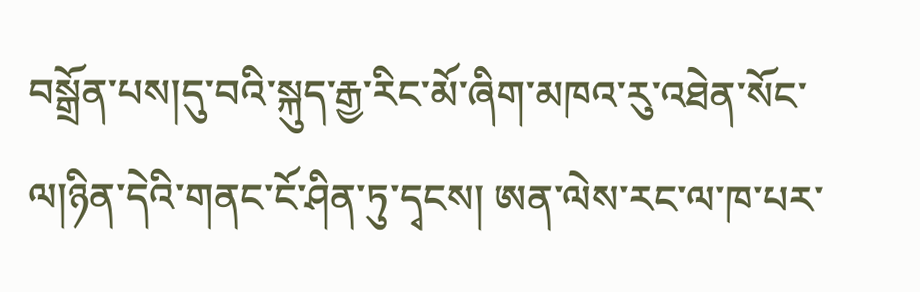བསྒྲོན་པས།དུ་བའི་སྐུད་རྒྱ་རིང་མོ་ཞིག་མཁའ་རུ་འཐེན་སོང་ལ།ཉིན་དེའི་གནང་ངོ་ཤིན་ཏུ་དྭངས། ཨན་ལེས་རང་ལ་ཁ་པར་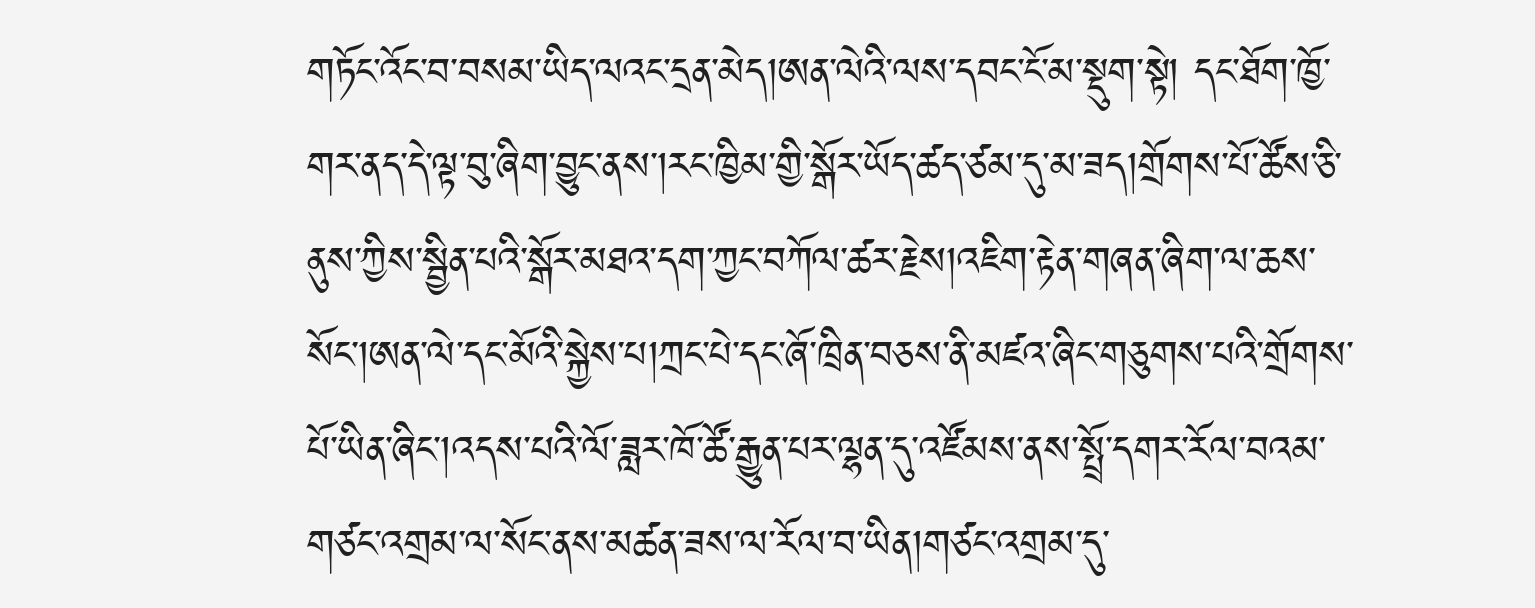གཏོང་འོང་བ་བསམ་ཡིད་ལའང་དྲན་མེད།ཨན་ལེའི་ལས་དབང་ངོ་མ་སྡུག་སྟེ། དང་ཐོག་ཁྱོ་གར་ནད་དེ་ལྟ་བུ་ཞིག་བྱུང་ནས་།རང་ཁྱིམ་གྱི་སྒོར་ཡོད་ཚད་ཙམ་དུ་མ་ཟད།གྲོགས་པོ་ཚོས་ཅི་ནུས་ཀྱིས་སྦྱིན་པའི་སྒོར་མཐའ་དག་ཀྱང་བཀོལ་ཚར་རྗེས།འཇིག་རྟེན་གཞན་ཞིག་ལ་ཆས་སོང་།ཨན་ལེ་དང་མོའི་སྐྱེས་པ།ཀྲང་པེ་དང་ཞོ་ཁྲིན་བཅས་ནི་མཛའ་ཞིང་གཅུགས་པའི་གྲོགས་པོ་ཡིན་ཞིང་།འདས་པའི་ལོ་ཟླར་ཁོ་ཚོ་རྒྱུན་པར་ལྷན་དུ་འཛོམས་ནས་སྤྲོ་དགར་རོལ་བའམ་གཙང་འགྲམ་ལ་སོང་ནས་མཚན་ཟས་ལ་རོལ་བ་ཡིན།གཙང་འགྲམ་དུ་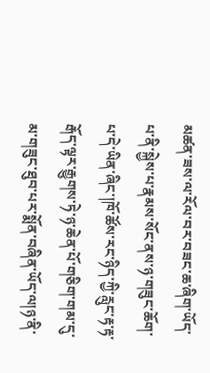མཚན་ཟས་ལ་རོལ་བར་བཟང་ཆ་ཞིག་ཡོད་པ་ནི་སྐྱེས་པ་རྣམས་སོང་ནས་ཉ་གཟུང་ཆོག་པ་དེ་ཡིན་ཞིང་།ཁོ་ཚོས་རང་ཉིད་ཀྱི་རླུང་རྟ་རྟ་རྒོད་ལྟར་རྒྱུགས་ཏེ་ཉ་ཆེན་པོ་གཅིག་གམ་དུ་མ་གཟུང་ཐུབ་པར་སྨོན་བཞིན་ཡོད་ལ།ཉ་ནི་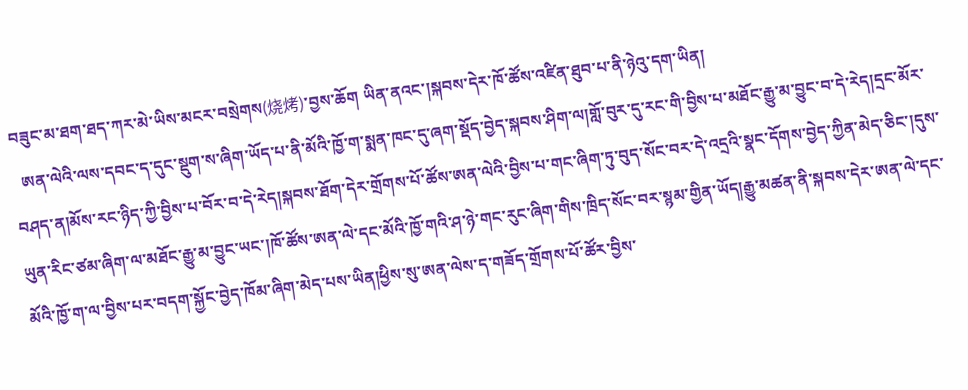བཟུང་མ་ཐག་ཐད་ཀར་མེ་ཡིས་མངར་བསྲེགས(烧烤)་བྱས་ཆོག ཡིན་ནའང་།སྐབས་དེར་ཁོ་ཚོས་འཛིན་ཐུབ་པ་ནི་ཉེའུ་དག་ཡིན།
  ཨན་ལེའི་ལས་དབང་ད་དུང་སྡུག་ས་ཞིག་ཡོད་པ་ནི་མོའི་ཁྱོ་ག་སྨན་ཁང་དུ་ཞག་སྡོད་བྱེད་སྐབས་ཤིག་ལ།གློ་བུར་དུ་རང་གི་བྱིས་པ་མཐོང་རྒྱུ་མ་བྱུང་བ་དེ་རེད།དྲང་མོར་བཤད་ན།མོས་རང་ཉིད་ཀྱི་བྱིས་པ་བོར་བ་དེ་རེད།སྐབས་ཐོག་དེར་གྲོགས་པོ་ཚོས་ཨན་ལེའི་བྱིས་པ་གང་ཞིག་ཏུ་བུད་སོང་བར་དེ་འདྲའི་སྣང་དོགས་བྱེད་ཀྱིན་མེད་ཅིང་།དུས་ཡུན་རིང་ཙམ་ཞིག་ལ་མཐོང་རྒྱུ་མ་བྱུང་ཡང་།ཁོ་ཚོས་ཨན་ལེ་དང་མོའི་ཁྱོ་གའི་ཤ་ཉེ་གང་རུང་ཞིག་གིས་ཁྲིད་སོང་བར་སྙམ་གྱིན་ཡོད།རྒྱུ་མཚན་ནི་སྐབས་དེར་ཨན་ལེ་དང་མོའི་ཁྱོ་ག་ལ་བྱིས་པར་བདག་སྐྱོང་བྱེད་ཁོམ་ཞིག་མེད་པས་ཡིན།ཕྱིས་སུ་ཨན་ལེས་ད་གཟོད་གྲོགས་པོ་ཚོར་བྱིས་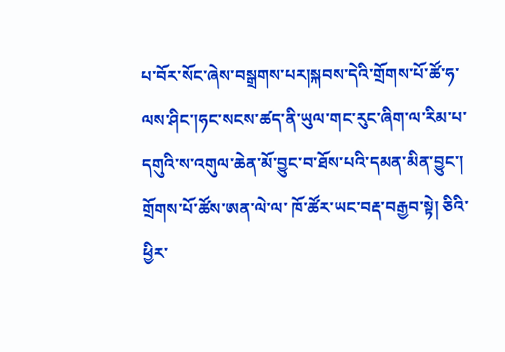པ་བོར་སོང་ཞེས་བསྒྲགས་པར།སྐབས་དེའི་གྲོགས་པོ་ཚོ་ཧ་ལས་ཤིང་།ཧང་སངས་ཚད་ནི་ཡུལ་གང་རུང་ཞིག་ལ་རིམ་པ་དགུའི་ས་འགུལ་ཆེན་མོ་བྱུང་བ་ཐོས་པའི་དམན་མིན་བྱུང་། གྲོགས་པོ་ཚོས་ཨན་ལེ་ལ་ ཁོ་ཚོར་ཡང་བརྡ་བརྒྱབ་སྟེ། ཅིའི་ཕྱིར་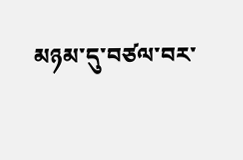མཉམ་དུ་བཙལ་བར་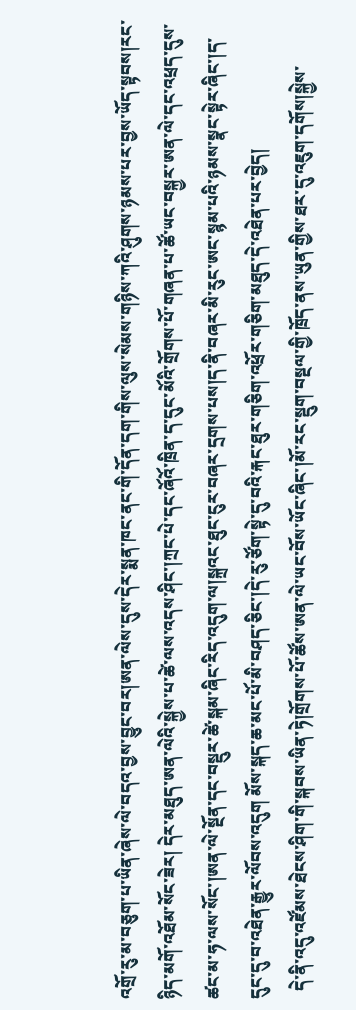འགྲོ་རུ་མ་བཅུག་པ་ཡིན་ཞེས་ལེ་བདའ་བྱས་བྱུང་བར།ཨན་ལེས་དུས་དེར་སྨན་ཁང་ནང་གི་དོན་དག་གིས་ལུས་སེམས་གཉིས་ཀའི་ཤུགས་ཉམས་པར་བྱས་ཡོད་སྟབས།རང་ཉིད་མགོ་འཐོམ་སོང་ཟེར། དེར་མཐུད་ཨན་ལེའི་སྐྱེས་པ་ཚེ་ལས་འདས་ཤིང་།ཀྲང་པེ་དང་ཞོའོ་ཁྲིན་ད་དུང་མོའི་གྲོགས་པོ་གཞན་པ་ཚོ་ཡང་བསྐྱར་ཨན་ལེ་དང་འཕྲད་དུས་ཚང་མ་ཧ་ལས་སོང་།ཨན་ལེ་སྔོན་དང་བསྡུར་ཚེ་སྐམ་ཞིང་རིད་འདུག་ལ།སྐྲའང་ཐུང་ངུར་བཞར་དྲགས་པས།ད་ནི་བཞར་མི་རུང་ཨང་སྙམ་པའི་ཉམས་སྣང་སྟེར་ཞིང་།ད་དུང་དུ་བ་འཐེན་རྒྱུར་ལོབས་འདུག མོས་སྐད་ཆ་མང་པོ་མི་བཤད་ཅིང་།དེ་རུ་ཙོག་སྟེ་དུ་བའི་རྐང་ཐུར་གཅིག་འཕྲོར་གཅིག་མཐུད་དེ་འཐེན་པར་བྱེད།
  དེ་ནི་འདུ་འཛོམས་ཐེངས་ཤིག་གི་སྐབས་ཡིན་ཏེ།གྲོགས་པོ་ཚོས་ཨན་ལེ་ཡང་བོས་ཡོང་ཞིང་།མོ་རང་སྡུག་བསྔལ་གྱི་ཁྲོད་ནས་ཡུན་གྱིས་ཐར་དུ་འཇུག་དགོས།སྐྱེས་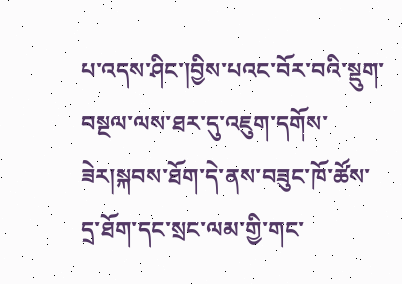པ་འདས་ཤིང་།བྱིས་པའང་བོར་བའི་སྡུག་བསྔལ་ལས་ཐར་དུ་འཇུག་དགོས་ཟེར།སྐབས་ཐོག་དེ་ནས་བཟུང་ཁོ་ཚོས་དྲ་ཐོག་དང་སྲང་ལམ་གྱི་གང་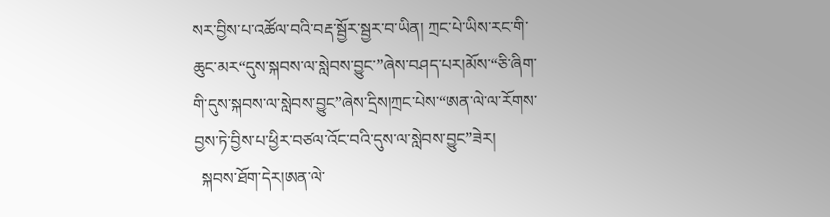སར་བྱིས་པ་འཚོལ་བའི་བརྡ་སྦྱོར་སྦྱར་བ་ཡིན། ཀྲང་པེ་ཡིས་རང་གི་ཆུང་མར“དུས་སྐབས་ལ་སླེབས་བྱུང་”ཞེས་བཤད་པར།མོས་“ཅི་ཞིག་གི་དུས་སྐབས་ལ་སླེབས་བྱུང”ཞེས་དྲིས།ཀྲང་པེས་“ཨན་ལེ་ལ་རོགས་བྱས་ཏེ་བྱིས་པ་ཕྱིར་བཙལ་འོང་བའི་དུས་ལ་སླེབས་བྱུང”ཟེར།
  སྐབས་ཐོག་དེར།ཨན་ལེ་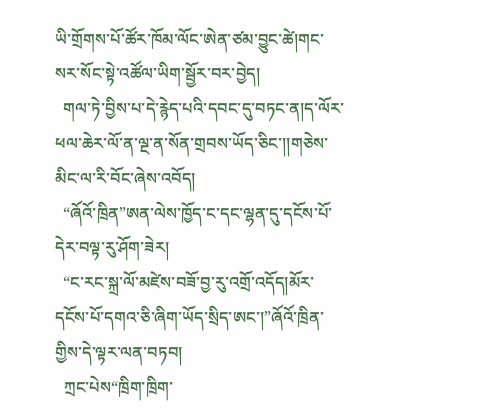ཡི་གྲོགས་པོ་ཚོར་ཁོམ་ལོང་ཨེན་ཙམ་བྱུང་ཚེ།གང་སར་སོང་སྟེ་འཚོལ་ཡིག་སྦྱོར་བར་བྱེད།
  གལ་ཏེ་བྱིས་པ་དེ་རྙེད་པའི་དབང་དུ་བཏང་ན།ད་ལོར་ཕལ་ཆེར་ལོ་ན་ལྔ་ན་སོན་གྲབས་ཡོད་ཅིང་།།གཅེས་མིང་ལ་རི་བོང་ཞེས་འབོད།
  “ཞོའོ་ཁྲིན”ཨན་ལེས་ཁྱོད་ང་དང་ལྷན་དུ་དངོས་པོ་དེར་བལྟ་རུ་ཤོག་ཟེར།
  “ང་རང་སྐྲ་ལོ་མཛེས་བཟོ་བྱ་རུ་འགྲོ་འདོད།མོར་དངོས་པོ་དགའ་ཅི་ཞིག་ཡོད་སྲིད་ཨང་།”ཞོའོ་ཁྲིན་གྱིས་དེ་ལྟར་ལན་བཏབ།
  ཀྲང་པེས“ཁྲིག་ཁྲིག་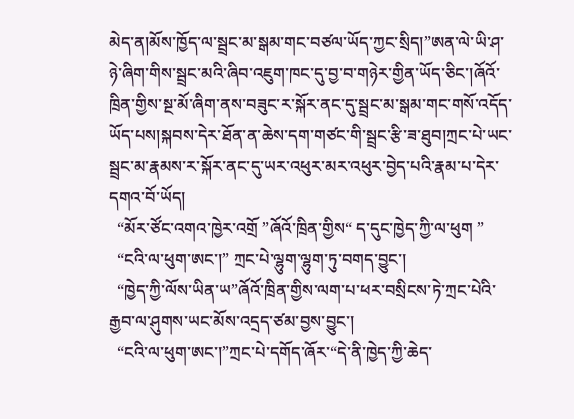མེད་ན།མོས་ཁྱོད་ལ་སྦྲང་མ་སྒམ་གང་བཙལ་ཡོད་ཀྱང་སྲིད།”ཨན་ལེ་ཡི་ཤ་ཉེ་ཞིག་གིས་སྦྲང་མའི་ཞིབ་འཇུག་ཁང་དུ་བྱ་བ་གཉེར་གྱིན་ཡོད་ཅིང་།ཞོའོ་ཁྲིན་གྱིས་སྔ་མོ་ཞིག་ནས་བཟུང་ར་སྐོར་ནང་དུ་སྦྲང་མ་སྒམ་གང་གསོ་འདོད་ཡོད་པས།སྐབས་དེར་ཐོན་ན་ཆེས་དག་གཙང་གི་སྦྲང་རྩི་ཟ་ཐུབ།ཀྲང་པེ་ཡང་སྦྲང་མ་རྣམས་ར་སྐོར་ནང་དུ་ཡར་འཕུར་མར་འཕུར་བྱེད་པའི་རྣམ་པ་དེར་དགའ་བོ་ཡོད།
  “མོར་ཙོང་འགའ་ཁྱེར་འགྲོ ”ཞོའོ་ཁྲིན་གྱིས“ ད་དུང་ཁྱེད་ཀྱི་ལ་ཕུག ”
  “ངའི་ལ་ཕུག་ཨང་།” ཀྲང་པེ་ལྷུག་ལྷུག་ཏུ་བགད་བྱུང་།
  “ཁྱེད་ཀྱི་ལོས་ཡིན་ཡ”ཞོའོ་ཁྲིན་གྱིས་ལག་པ་ཕར་བསྲིངས་ཏེ་ཀྲང་པེའི་རྒྱབ་ལ་ཤུགས་ཡང་མོས་འདྲད་ཙམ་བྱས་བྱུང་།
  “ངའི་ལ་ཕུག་ཨང་།”ཀྲང་པེ་དགོད་ཞོར་“དེ་ནི་ཁྱེད་ཀྱི་ཆེད་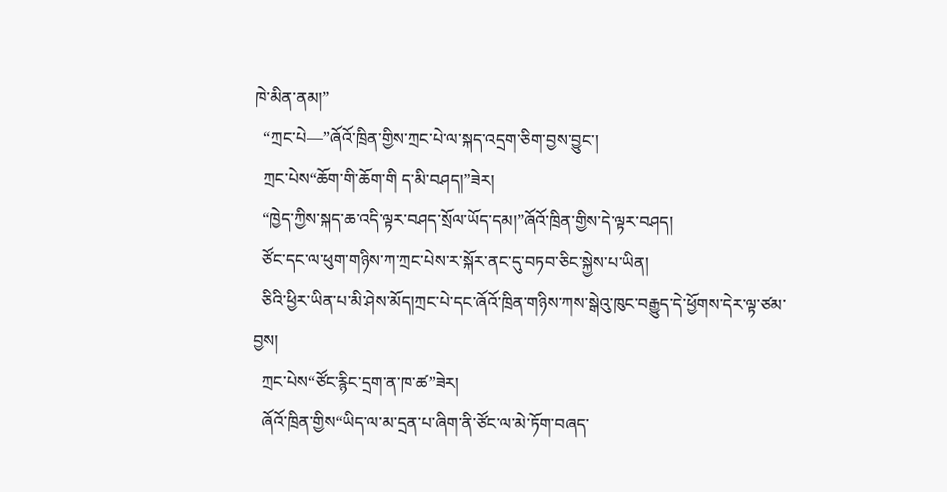ཁེ་མིན་ནམ།”
  “ཀྲང་པེ—”ཞོའོ་ཁྲིན་གྱིས་ཀྲང་པེ་ལ་སྐད་འདྲག་ཅིག་བྱས་བྱུང་།
  ཀྲང་པེས“ཆོག་གི་ཆོག་གི ད་མི་བཤད།”ཟེར།
  “ཁྱེད་ཀྱིས་སྐད་ཆ་འདི་ལྟར་བཤད་སྲོལ་ཡོད་དམ།”ཞོའོ་ཁྲིན་གྱིས་དེ་ལྟར་བཤད།
  ཙོང་དང་ལ་ཕུག་གཉིས་ཀ་ཀྲང་པེས་ར་སྐོར་ནང་དུ་བཏབ་ཅིང་སྐྱེས་པ་ཡིན།
  ཅིའི་ཕྱིར་ཡིན་པ་མི་ཤེས་མོད།ཀྲང་པེ་དང་ཞོའོ་ཁྲིན་གཉིས་ཀས་སྒེའུ་ཁུང་བརྒྱུད་དེ་ཕྱོགས་དེར་ལྟ་ཙམ་བྱས།
  ཀྲང་པེས“ཙོང་རྙིང་དྲག་ན་ཁ་ཚ”ཟེར།
  ཞོའོ་ཁྲིན་གྱིས“ཡིད་ལ་མ་དྲན་པ་ཞིག་ནི་ཙོང་ལ་མེ་ཏོག་བཞད་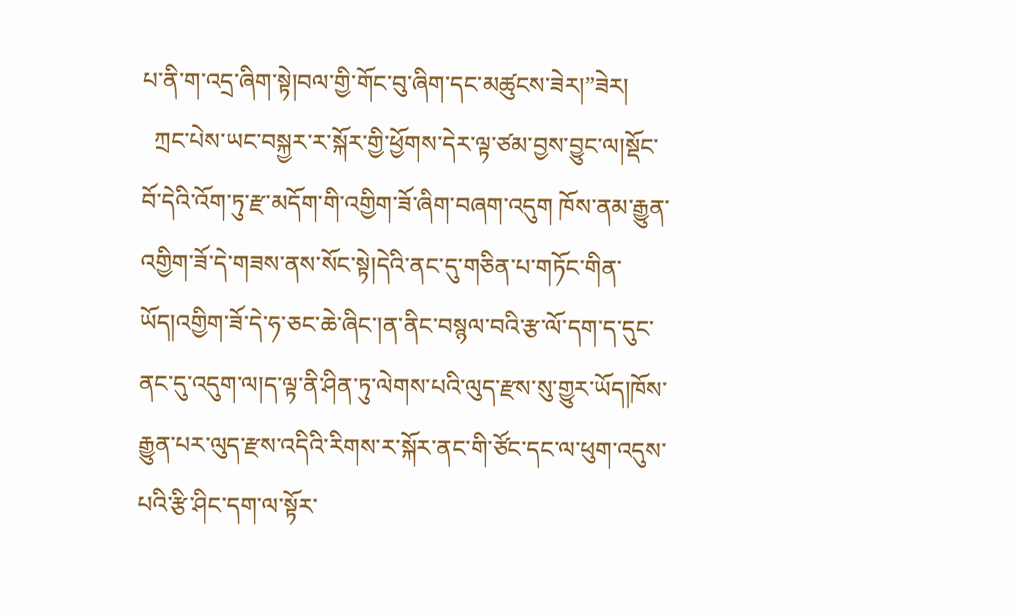པ་ནི་ག་འདྲ་ཞིག་སྟེ།བལ་གྱི་གོང་བུ་ཞིག་དང་མཚུངས་ཟེར།”ཟེར།
  ཀྲང་པེས་ཡང་བསྐྱར་ར་སྐོར་གྱི་ཕྱོགས་དེར་ལྟ་ཙམ་བྱས་བྱུང་ལ།སྡོང་བོ་དེའི་འོག་ཏུ་རྫ་མདོག་གི་འགྱིག་ཟོ་ཞིག་བཞག་འདུག ཁོས་ནམ་རྒྱུན་འགྱིག་ཟོ་དེ་གཟས་ནས་སོང་སྟེ།དེའི་ནང་དུ་གཅིན་པ་གཏོང་གིན་ཡོད།འགྱིག་ཟོ་དེ་ཧ་ཅང་ཆེ་ཞིང་།ན་ནིང་བསྙལ་བའི་རྩ་ལོ་དག་ད་དུང་ནང་དུ་འདུག་ལ།ད་ལྟ་ནི་ཤིན་ཏུ་ལེགས་པའི་ལུད་རྫས་སུ་གྱུར་ཡོད།ཁོས་རྒྱུན་པར་ལུད་རྫས་འདིའི་རིགས་ར་སྐོར་ནང་གི་ཙོང་དང་ལ་ཕུག་འདུས་པའི་རྩི་ཤིང་དག་ལ་སྟོར་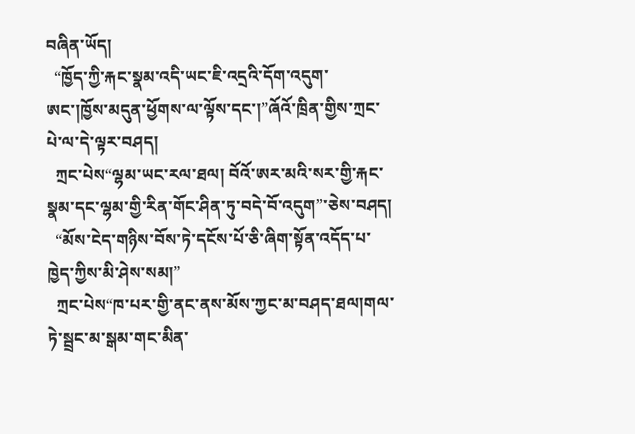བཞིན་ཡོད།
  “ཁྱོད་ཀྱི་རྐང་སྣམ་འདི་ཡང་ཇི་འདྲའི་དོག་འདུག་ཨང་།ཁྱོས་མདུན་ཕྱོགས་ལ་ལྟོས་དང་།”ཞོའོ་ཁྲིན་གྱིས་ཀྲང་པེ་ལ་དེ་ལྟར་བཤད།
  ཀྲང་པེས“ལྷམ་ཡང་རལ་ཐལ། བོའོ་ཨར་མའི་སར་གྱི་རྐང་སྣམ་དང་ལྷམ་གྱི་རིན་གོང་ཤིན་ཏུ་བདེ་བོ་འདུག”་ཅེས་བཤད།
  “མོས་ངེད་གཉིས་བོས་ཏེ་དངོས་པོ་ཅི་ཞིག་སྟོན་འདོད་པ་ཁྱེད་ཀྱིས་མི་ཤེས་སམ།”
  ཀྲང་པེས“ཁ་པར་གྱི་ནང་ནས་མོས་ཀྱང་མ་བཤད་ཐལ།གལ་ཏེ་སྦྲང་མ་སྒམ་གང་མིན་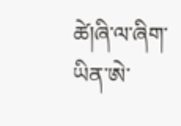ཚེ།ཞི་ལ་ཞིག་ཡིན་ཨེ་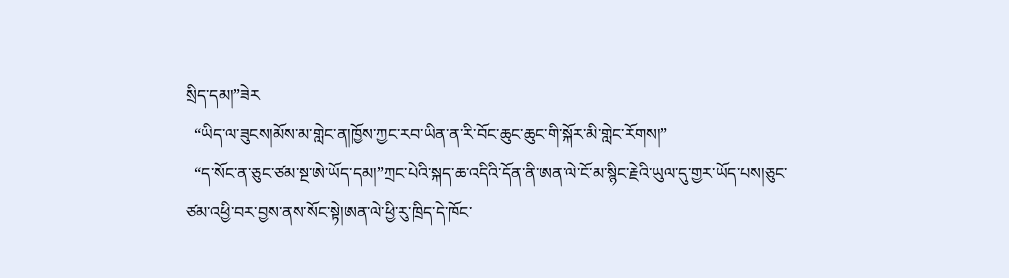སྲིད་དམ།”ཟེར
  “ཡིད་ལ་ཟུངས།མོས་མ་གླེང་ན།ཁྱོས་ཀྱང་རབ་ཡིན་ན་རི་བོང་ཆུང་ཆུང་གི་སྐོར་མི་གླེང་རོགས།”
  “ད་སོང་ན་ཅུང་ཙམ་སྔ་ཨེ་ཡོད་དམ།”ཀྲང་པེའི་སྐད་ཆ་འདིའི་དོན་ནི་ཨན་ལེ་ངོ་མ་སྙིང་རྗེའི་ཡུལ་དུ་གྱར་ཡོད་པས།ཅུང་ཙམ་འཕྱི་བར་བྱས་ནས་སོང་སྟེ།ཨན་ལེ་ཕྱི་རུ་ཁྲིད་དེ་ཁོང་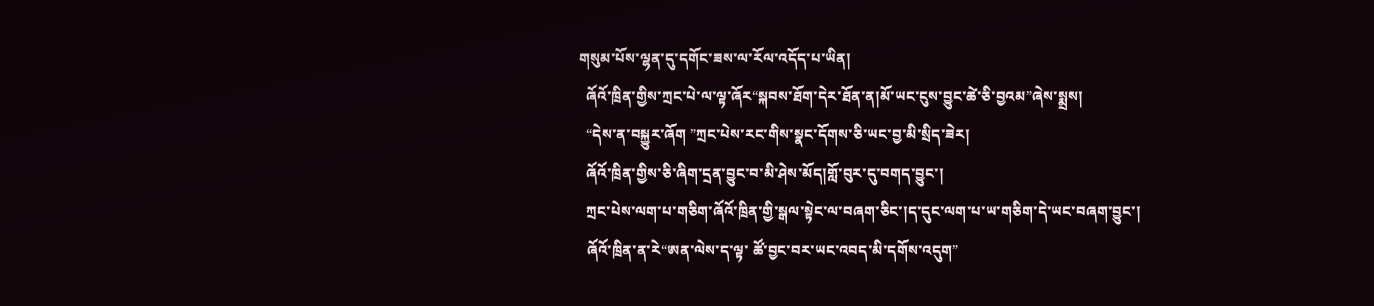གསུམ་པོས་ལྷན་དུ་དགོང་ཟས་ལ་རོལ་འདོད་པ་ཡིན།
  ཞོའོ་ཁྲིན་གྱིས་ཀྲང་པེ་ལ་ལྟ་ཞོར“སྐབས་ཐོག་དེར་ཐོན་ན།མོ་ཡང་ངུས་བྱུང་ཚེ་ཅི་བྱའམ”ཞེས་སྨྲས།
  “དེས་ན་བསྐྱུར་ཞོག ”ཀྲང་པེས་རང་གིས་སྣང་དོགས་ཅི་ཡང་བྱ་མི་སྲིད་ཟེར།
  ཞོའོ་ཁྲིན་གྱིས་ཅི་ཞིག་དྲན་བྱུང་བ་མི་ཤེས་མོད།གློ་བུར་དུ་བགད་བྱུང་།
  ཀྲང་པེས་ལག་པ་གཅིག་ཞོའོ་ཁྲིན་གྱི་སྒལ་སྟེང་ལ་བཞག་ཅིང་།ད་དུང་ལག་པ་ཡ་གཅིག་དེ་ཡང་བཞག་བྱུང་།
  ཞོའོ་ཁྲིན་ན་རེ“ཨན་ལེས་ད་ལྟ་ ཚོ་བྱང་བར་ཡང་འབད་མི་དགོས་འདུག”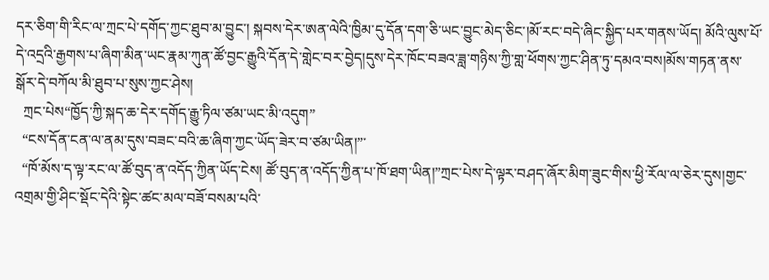དར་ཅིག་གི་རིང་ལ་ཀྲང་པེ་དགོད་ཀྱང་ཐུབ་མ་བྱུང་། སྐབས་དེར་ཨན་ལེའི་ཁྱིམ་དུ་དོན་དག་ཅི་ཡང་བྱུང་མེད་ཅིང་།མོ་རང་བདེ་ཞིང་སྐྱིད་པར་གནས་ཡོད། མོའི་ལུས་པོ་དེ་འདྲའི་རྒྱགས་པ་ཞིག་མིན་ཡང་རྣམ་ཀུན་ཚོ་བྱང་རྒྱུའི་དོན་དེ་གླེང་བར་བྱེད།དུས་དེར་ཁོང་བཟའ་ཟླ་གཉིས་ཀྱི་གླ་ཕོགས་ཀྱང་ཤིན་ཏུ་དམའ་བས།མོས་གཏན་ནས་སྒོར་དེ་བཀོལ་མི་ཐུབ་པ་སུས་ཀྱང་ཤེས།
  ཀྲང་པེས“ཁྱོད་ཀྱི་སྐད་ཆ་དེར་དགོད་རྒྱུ་ཏིལ་ཙམ་ཡང་མི་འདུག”
  “ངས་དོན་ངན་ལ་ནམ་དུས་བཟང་བའི་ཆ་ཞིག་ཀྱང་ཡོད་ཟེར་བ་ཙམ་ཡིན།”་
  “ཁོ་མོས་ད་ལྟ་རང་ལ་ཚོ་བུད་ན་འདོད་ཀྱིན་ཡོད་ངེས། ཚོ་བུད་ན་འདོད་ཀྱིན་པ་ཁོ་ཐག་ཡིན།”ཀྲང་པེས་དེ་ལྟར་བཤད་ཞོར་མིག་ཟུང་གིས་ཕྱི་རོལ་ལ་ཅེར་དུས།གྱང་འགྲམ་གྱི་ཤིང་སྡོང་དེའི་སྟེང་ཚང་མལ་བཟོ་བསམ་པའི་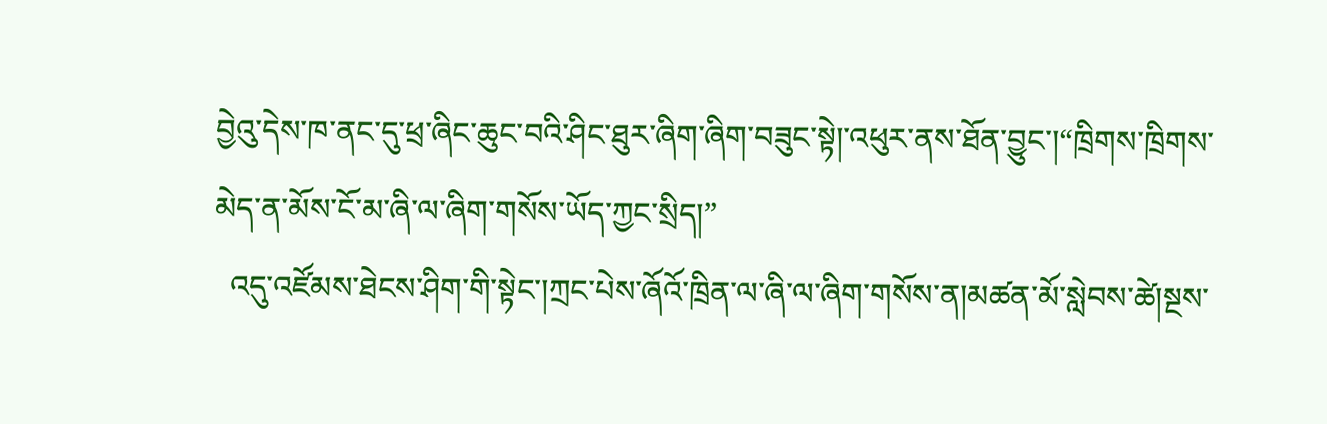བྱེའུ་དེས་ཁ་ནང་དུ་ཕྲ་ཞིང་ཆུང་བའི་ཤིང་ཐུར་ཞིག་ཞིག་བཟུང་སྟེ།་འཕུར་ནས་ཐོན་བྱུང་།“ཁྲིགས་ཁྲིགས་མེད་ན་མོས་ངོ་མ་ཞི་ལ་ཞིག་གསོས་ཡོད་ཀྱང་སྲིད།”
  འདུ་འཛོམས་ཐེངས་ཤིག་གི་སྟེང་།ཀྲང་པེས་ཞོའོ་ཁྲིན་ལ་ཞི་ལ་ཞིག་གསོས་ན།མཚན་མོ་སླེབས་ཚེ།སྔས་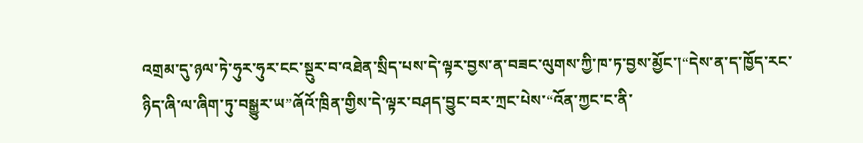འགྲམ་དུ་ཉལ་ཏེ་ཧུར་ཧུར་ངང་སྔུར་བ་འཐེན་སྲིད་པས་དེ་ལྟར་བྱས་ན་བཟང་ལུགས་ཀྱི་ཁ་ཏ་བྱས་མྱོང་།“དེས་ན་ད་ཁྱོད་རང་ཉིད་ཞི་ལ་ཞིག་ཏུ་བསྒྱུར་ཡ”ཞོའོ་ཁྲིན་གྱིས་དེ་ལྟར་བཤད་བྱུང་བར་ཀྲང་པེས་“འོན་ཀྱང་ང་ནི་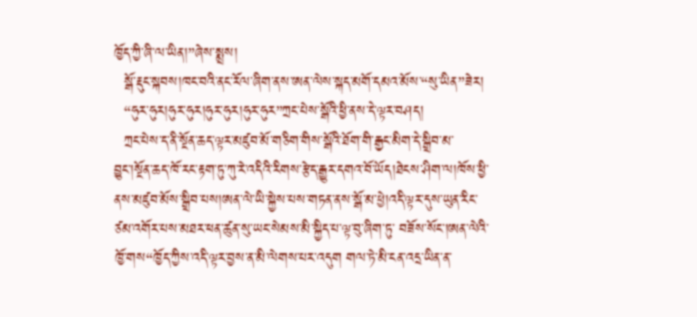ཁྱོད་ཀྱི་ཞི་ལ་ཡིན།”ཞེས་སྨྲས།
  སྒོ་རྡུང་སྐབས།ཁང་བའི་ནང་རོལ་ཞིག་ནས་ཨན་ལེས་སྐད་མགོ་དམའ་མོས་“སུ་ཡིན”ཟེར།
  “ཧུར་ཧུར།ཧུར་ཧུར།ཧུར་ཧུར།ཧུར་ཧུར”ཀྲང་པེས་སྒོའི་ཕྱི་ནས་དེ་ལྟར་བཤད།
  ཀྲང་པེས་ད་ནི་སྔོན་ཆད་ལྟར་མཛུབ་མོ་གཅིག་གིས་སྒོའི་ཐོག་གི་རྒྱང་མིག་དེ་སྒྲིབ་མ་བྱུང་།སྔོན་ཆད་ཁོ་རང་རྟག་ཏུ་ཀུ་རེ་འདིའི་རིགས་རྩེད་རྒྱུར་དགའ་བོ་ཡོད།ཐེངས་ཤིག་ལ།ཁོས་ཕྱི་ནས་མཛུབ་མོས་སྒྲིབ་པས།ཨན་ལེ་ཡི་སྐྱེས་པས་གཏན་ནས་སྒོ་མ་ཕྱེ།འདི་ལྟར་དུས་ཡུན་རིང་ཙམ་འགོར་པས་མཐར་ཕན་ཚུན་སུ་ཡང་སེམས་མི་སྐྱིད་པ་ལྟ་བུ་ཞིག་ཏུ་ བཟོས་སོང་།ཨན་ལེའི་ཁྱོ་གས“ཁྱོད་ཀྱིས་འདི་ལྟར་བྱས་ན་མི་ལེགས་པར་འདུག གལ་ཏེ་མི་ངན་འདྲ་ཡིན་ན་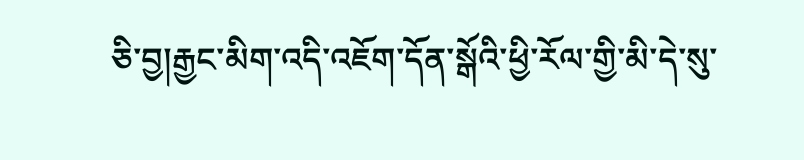ཅི་བྱ།རྒྱང་མིག་འདི་འཇོག་དོན་སྒོའི་ཕྱི་རོལ་གྱི་མི་དེ་སུ་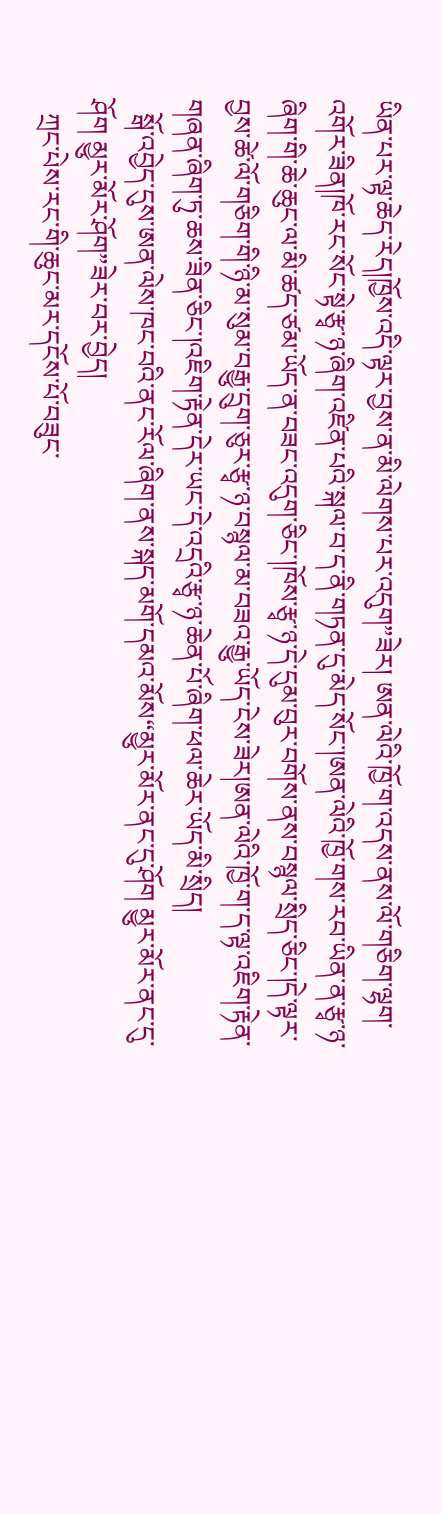ཡིན་པར་ལྟ་ཆེད་རེད།ཁྱོས་འདི་ལྟར་བྱས་ན་མི་ལེགས་པར་འདུག”ཟེར། ཨན་ལེའི་ཁྱོ་ག་འདས་ནས་ལོ་གཅིག་ལྷག་འགོར་ཟིན།ཁོ་རང་སོང་སྟེ་རྩྭ་ཉ་ཞིག་འཛིན་པའི་སྐལ་བ་ད་ནི་གཏན་དུ་མེད་སོང་།ཨན་ལེའི་ཁྱོ་གས་རབ་ཡིན་ན་རྩྭ་ཉ་ཞིག་གི་ཆེ་ཆུང་ལ་མི་ཚད་ཙམ་ཡོད་ན་བཟང་འདུག་ཅིང་།ཁོས་རྩྭ་ཉ་དེ་དུམ་བུར་བགོས་ནས་བསྙལ་སྲིད་ཅིང་།དེ་ལྟར་བྱས་ཚེ་ལོ་གཅིག་གི་ཉི་མ་སུམ་བརྒྱུ་དྲུག་ཅུར་རྩྭ་ཉ་བསྙལ་མ་བཟའ་རྒྱུ་ཡོད་ངེས་ཟེར།ཨན་ལེའི་ཁྱོ་ག་ད་ལྟ་འཇིག་རྟེན་གཞན་ཞིག་ཏུ་ཆས་ཟིན་ཅིང་།འཇིག་རྟེན་དེར་ཡང་དེ་འདྲའི་རྩྭ་ཉ་ཆེན་པོ་ཞིག་ཕལ་ཆེར་ཡོད་མི་སྲིད།
  སྒོ་འབྱེད་དུས་ཨན་ལེས་ཁང་བའི་ནང་རོལ་ཞིག་ནས་སྐད་མགོ་དམའ་མོས“མྱུར་མོར་ནང་དུ་ཤོག མྱུར་མོར་ནང་དུ་ཤོག མྱུར་མོར་ཤོག”ཟེར་བར་བྱེད།
  ཀྲང་པེས་རང་གི་ཆུང་མར་དངོས་པོ་བཟུང་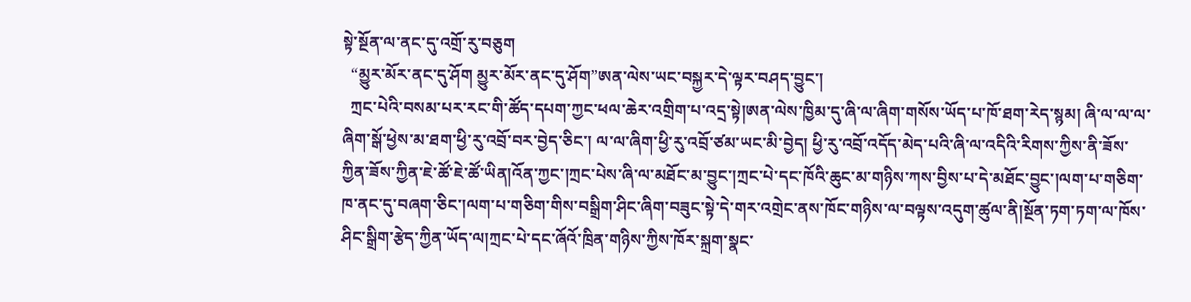སྟེ་སྔོན་ལ་ནང་དུ་འགྲོ་རུ་བཅུག
  “མྱུར་མོར་ནང་དུ་ཤོག མྱུར་མོར་ནང་དུ་ཤོག”ཨན་ལེས་ཡང་བསྐྱར་དེ་ལྟར་བཤད་བྱུང་།
  ཀྲང་པེའི་བསམ་པར་རང་གི་ཚོད་དཔག་ཀྱང་ཕལ་ཆེར་འགྲིག་པ་འདྲ་སྟེ།ཨན་ལེས་ཁྱིམ་དུ་ཞི་ལ་ཞིག་གསོས་ཡོད་པ་ཁོ་ཐག་རེད་སྙམ། ཞི་ལ་ལ་ལ་ཞིག་སྒོ་ཕྱེས་མ་ཐག་ཕྱི་རུ་འབྲོ་བར་བྱེད་ཅིང་། ལ་ལ་ཞིག་ཕྱི་རུ་འབྲོ་ཙམ་ཡང་མི་བྱེད། ཕྱི་རུ་འབྲོ་འདོད་མེད་པའི་ཞི་ལ་འདིའི་རིགས་ཀྱིས་ནི་ཟོས་ཀྱིན་ཟོས་ཀྱིན་ཇེ་ཚོ་ཇེ་ཚོ་ཡིན།འོན་ཀྱང་།ཀྲང་པེས་ཞི་ལ་མཐོང་མ་བྱུང་།ཀྲང་པེ་དང་ཁོའི་ཆུང་མ་གཉིས་ཀས་བྱིས་པ་དེ་མཐོང་བྱུང་།ལག་པ་གཅིག་ཁ་ནང་དུ་བཞག་ཅིང་།ལག་པ་གཅིག་གིས་བསྒྲིག་ཤིང་ཞིག་བཟུང་སྟེ་དེ་གར་འགྲེང་ནས་ཁོང་གཉིས་ལ་བལྟས་འདུག་ཚུལ་ནི།སྔོན་ཏག་ཏག་ལ་ཁོས་ཤིང་སྒྲིག་རྩེད་ཀྱིན་ཡོད་ལ།ཀྲང་པེ་དང་ཞོའོ་ཁྲིན་གཉིས་ཀྱིས་ཁོར་སྐྲག་སྣང་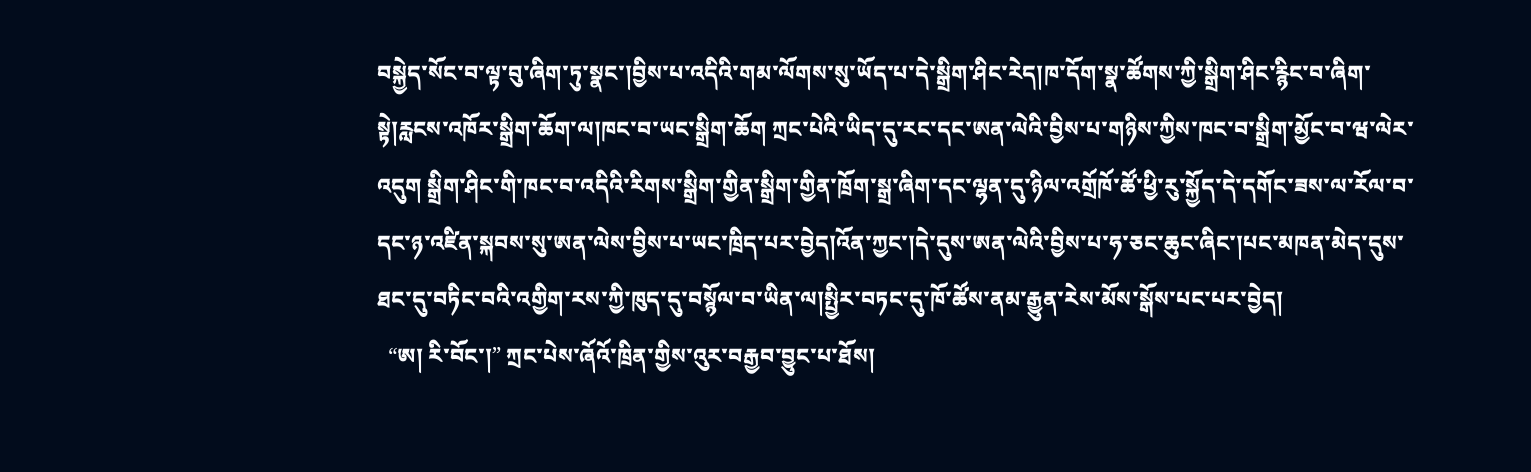བསྐྱེད་སོང་བ་ལྟ་བུ་ཞིག་ཏུ་སྣང་།བྱིས་པ་འདིའི་གམ་ལོགས་སུ་ཡོད་པ་དེ་སྒྲིག་ཤིང་རེད།ཁ་དོག་སྣ་ཚོགས་ཀྱི་སྒྲིག་ཤིང་རྙིང་བ་ཞིག་སྟེ།རླངས་འཁོར་སྒྲིག་ཆོག་ལ།ཁང་བ་ཡང་སྒྲིག་ཆོག ཀྲང་པེའི་ཡིད་དུ་རང་དང་ཨན་ལེའི་བྱིས་པ་གཉིས་ཀྱིས་ཁང་བ་སྒྲིག་མྱོང་བ་ཝ་ལེར་འདུག སྒྲིག་ཤིང་གི་ཁང་བ་འདིའི་རིགས་སྒྲིག་གྱིན་སྒྲིག་གྱིན་ཁྲོག་སྒྲ་ཞིག་དང་ལྷན་དུ་ཉིལ་འགྲོཁོ་ཚོ་ཕྱི་རུ་སྐྱོད་དེ་དགོང་ཟས་ལ་རོལ་བ་དང་ཉ་འཛིན་སྐབས་སུ་ཨན་ལེས་བྱིས་པ་ཡང་ཁྲིད་པར་བྱེད།འོན་ཀྱང་།དེ་དུས་ཨན་ལེའི་བྱིས་པ་ཧ་ཅང་ཆུང་ཞིང་།པང་མཁན་མེད་དུས་ཐང་དུ་བཏིང་བའི་འགྱིག་རས་ཀྱི་ཁུད་དུ་བསྙོལ་བ་ཡིན་ལ།སྤྱིར་བཏང་དུ་ཁོ་ཚོས་ནམ་རྒྱུན་རེས་མོས་སྒོས་པང་པར་བྱེད།
  “ཨ། རི་བོང་།” ཀྲང་པེས་ཞོའོ་ཁྲིན་གྱིས་འུར་བརྒྱབ་བྱུང་པ་ཐོས།